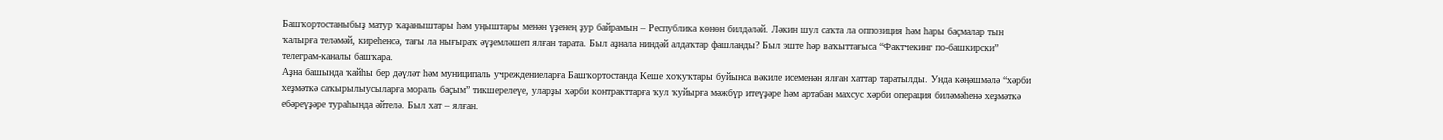Башҡортостаныбыҙ матур ҡаҙаныштары һәм уңыштары менән үҙенең ҙур байрамын – Республика көнөн билдәләй. Ләкин шул саҡта ла оппозиция һәм һары баҫмалар тын ҡалырға теләмәй, киреһенсә, тағы ла нығыраҡ әүҙемләшеп ялған тарата. Был аҙнала ниндәй алдаҡтар фашланды? Был эште һәр ваҡыттағыса “Фактчекинг по-башкирски” телеграм-каналы башҡара.
Аҙна башында ҡайһы бер дәүләт һәм муниципаль учреждениеларға Башҡортостанда Кеше хоҡуҡтары буйынса вәкиле исеменән ялған хаттар таратылды. Унда кәңәшмәлә “хәрби хеҙмәткә саҡырылыусыларға мораль баҫым” тикшерелеүе, уларҙы хәрби контракттарға ҡул ҡуйырға мәжбүр итеүҙәре һәм артабан махсус хәрби операция биләмәһенә хеҙмәткә ебәреүҙәре тураһында әйтелә. Был хат – ялған.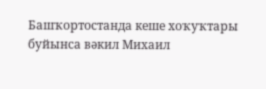Башҡортостанда кеше хоҡуҡтары буйынса вәкил Михаил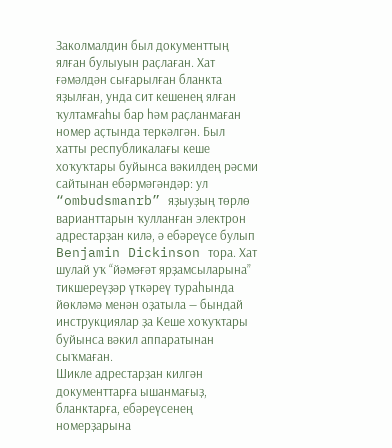Заколмалдин был документтың ялған булыуын раҫлаған. Хат ғәмәлдән сығарылған бланкта яҙылған, унда сит кешенең ялған ҡултамғаһы бар һәм раҫланмаған номер аҫтында теркәлгән. Был хатты республикалағы кеше хоҡуҡтары буйынса вәкилдең рәсми сайтынан ебәрмәгәндәр: ул “ombudsmanrb” яҙыуҙың төрлө варианттарын ҡулланған электрон адрестарҙан килә, ә ебәреүсе булып Benjamin Dickinson тора. Хат шулай уҡ “йәмәғәт ярҙамсыларына” тикшереүҙәр үткәреү тураһында йөкләмә менән оҙатыла — бындай инструкциялар ҙа Кеше хоҡуҡтары буйынса вәкил аппаратынан сыҡмаған.
Шикле адрестарҙан килгән документтарға ышанмағыҙ, бланктарға, ебәреүсенең номерҙарына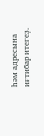һәм адресына иғтибар итегеҙ.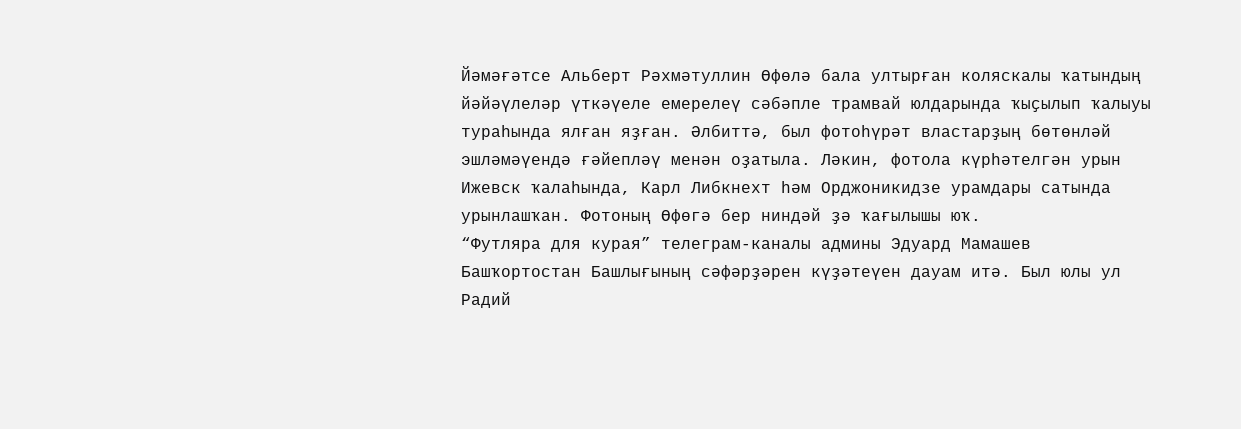Йәмәғәтсе Альберт Рәхмәтуллин Өфөлә бала ултырған коляскалы ҡатындың йәйәүлеләр үткәүеле емерелеү сәбәпле трамвай юлдарында ҡыҫылып ҡалыуы тураһында ялған яҙған. Әлбиттә, был фотоһүрәт властарҙың бөтөнләй эшләмәүендә ғәйепләү менән оҙатыла. Ләкин, фотола күрһәтелгән урын Ижевск ҡалаһында, Карл Либкнехт һәм Орджоникидзе урамдары сатында урынлашҡан. Фотоның Өфөгә бер ниндәй ҙә ҡағылышы юҡ.
“Футляра для курая” телеграм-каналы админы Эдуард Мамашев Башҡортостан Башлығының сәфәрҙәрен күҙәтеүен дауам итә. Был юлы ул Радий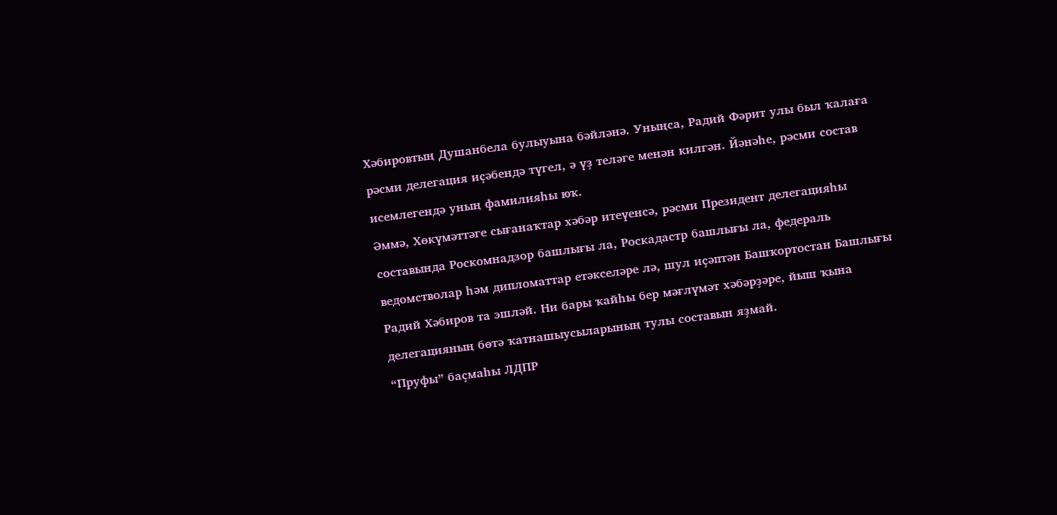Хәбировтың Душанбела булыуына бәйләнә. Уныңса, Радий Фәрит улы был ҡалаға рәсми делегация иҫәбендә түгел, ә үҙ теләге менән килгән. Йәнәһе, рәсми состав исемлегендә уның фамилияһы юҡ.
Әммә, Хөкүмәттәге сығанаҡтар хәбәр итеүенсә, рәсми Президент делегацияһы составында Роскомнадзор башлығы ла, Роскадастр башлығы ла, федераль ведомстволар һәм дипломаттар етәкселәре лә, шул иҫәптән Башҡортостан Башлығы Радий Хәбиров та эшләй. Ни бары ҡайһы бер мәғлүмәт хәбәрҙәре, йыш ҡына делегацияның бөтә ҡатнашыусыларының тулы составын яҙмай.
“Пруфы” баҫмаһы ЛДПР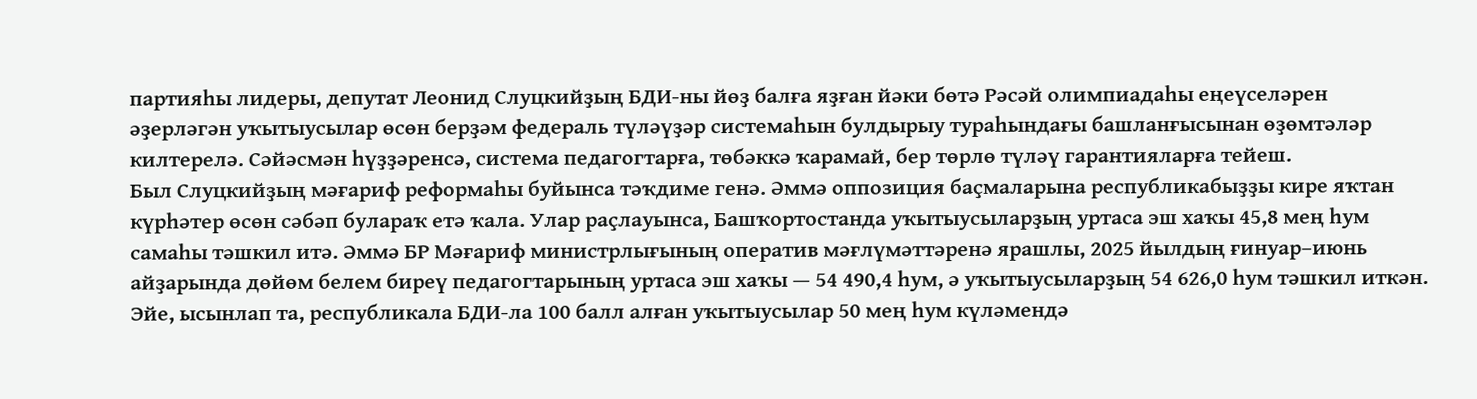партияһы лидеры, депутат Леонид Слуцкийҙың БДИ-ны йөҙ балға яҙған йәки бөтә Рәсәй олимпиадаһы еңеүселәрен әҙерләгән уҡытыусылар өсөн берҙәм федераль түләүҙәр системаһын булдырыу тураһындағы башланғысынан өҙөмтәләр килтерелә. Сәйәсмән һүҙҙәренсә, система педагогтарға, төбәккә ҡарамай, бер төрлө түләү гарантияларға тейеш.
Был Слуцкийҙың мәғариф реформаһы буйынса тәҡдиме генә. Әммә оппозиция баҫмаларына республикабыҙҙы кире яҡтан күрһәтер өсөн сәбәп булараҡ етә ҡала. Улар раҫлауынса, Башҡортостанда уҡытыусыларҙың уртаса эш хаҡы 45,8 мең һум самаһы тәшкил итә. Әммә БР Мәғариф министрлығының оператив мәғлүмәттәренә ярашлы, 2025 йылдың ғинуар–июнь айҙарында дөйөм белем биреү педагогтарының уртаса эш хаҡы — 54 490,4 һум, ә уҡытыусыларҙың 54 626,0 һум тәшкил иткән.
Эйе, ысынлап та, республикала БДИ-ла 100 балл алған уҡытыусылар 50 мең һум күләмендә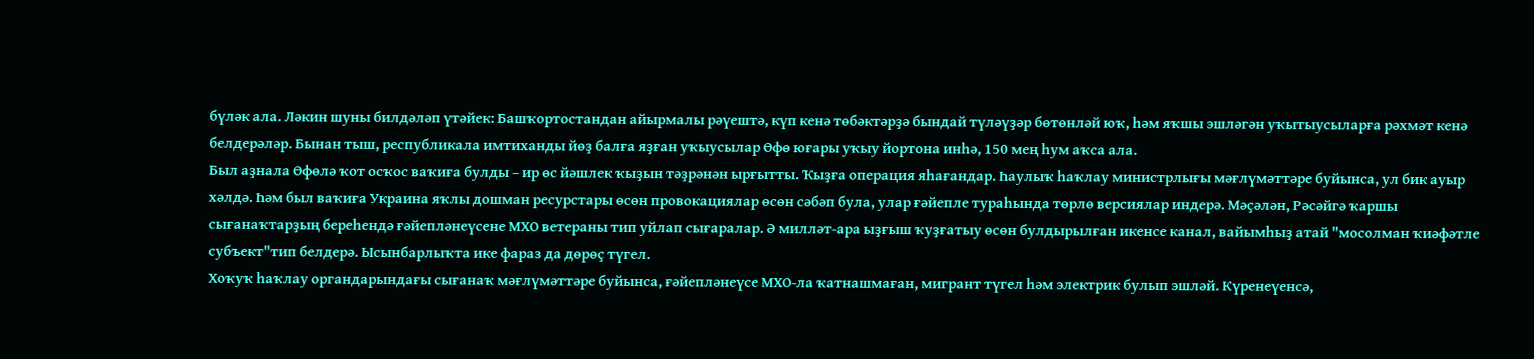бүләк ала. Ләкин шуны билдәләп үтәйек: Башҡортостандан айырмалы рәүештә, күп кенә төбәктәрҙә бындай түләүҙәр бөтөнләй юҡ, һәм яҡшы эшләгән уҡытыусыларға рәхмәт кенә белдерәләр. Бынан тыш, республикала имтиханды йөҙ балға яҙған уҡыусылар Өфө юғары уҡыу йортона инһә, 150 мең һум аҡса ала.
Был аҙнала Өфөлә ҡот осҡос ваҡиға булды – ир өс йәшлек ҡыҙын тәҙрәнән ырғытты. Ҡыҙға операция яһағандар. Һаулыҡ һаҡлау министрлығы мәғлүмәттәре буйынса, ул бик ауыр хәлдә. Һәм был ваҡиға Украина яҡлы дошман ресурстары өсөн провокациялар өсөн сәбәп була, улар ғәйепле тураһында төрлө версиялар индерә. Мәҫәлән, Рәсәйгә ҡаршы сығанаҡтарҙың береһендә ғәйепләнеүсене МХО ветераны тип уйлап сығаралар. Ә милләт-ара ыҙғыш ҡуҙғатыу өсөн булдырылған икенсе канал, вайымһыҙ атай "мосолман ҡиәфәтле субъект"тип белдерә. Ысынбарлыҡта ике фараз да дөрөҫ түгел.
Хоҡуҡ һаҡлау органдарындағы сығанаҡ мәғлүмәттәре буйынса, ғәйепләнеүсе МХО-ла ҡатнашмаған, мигрант түгел һәм электрик булып эшләй. Күренеүенсә,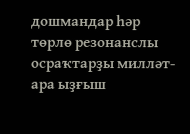дошмандар һәр төрлө резонанслы осраҡтарҙы милләт-ара ыҙғыш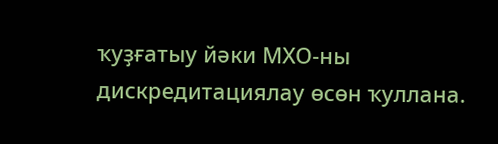ҡуҙғатыу йәки МХО-ны дискредитациялау өсөн ҡуллана.